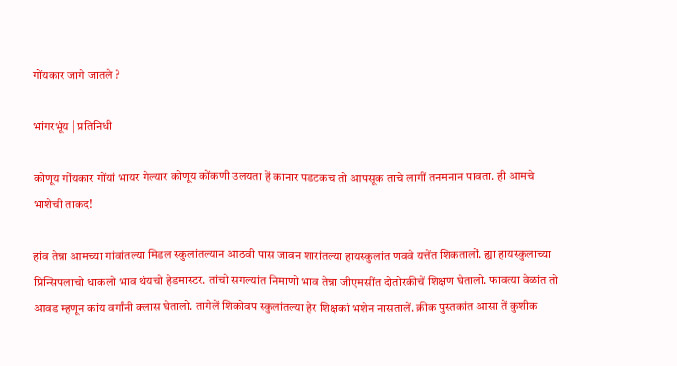गोंयकार जागे जातले ?

भांगरभूंय | प्रतिनिधी

कोणूय गोंयकार गोंयां भायर गेल्यार कोणूय कोंकणी उलयता हें कानार पडटकच तो आपसूक ताचे लागीं तनमनान पावता. ही आमचे भाशेची ताकद!

हांव तेन्ना आमच्या गांवांतल्या मिडल स्कुलांतल्यान आठवी पास जावन शारांतल्या हायस्कुलांत णववे यत्तेंत शिकतालों. ह्या हायस्कुलाच्या प्रिन्सिपलाचो धाकलो भाव थंयचो हेडमास्टर. तांचो सगल्यांत निमाणो भाव तेन्ना जीएमसींत दोतोरकीचें शिक्षण घेतालो. फावत्या वेळांत तो आवड म्हणून कांय वर्गांनी क्लास घेतालो. तागेलें शिकोवप स्कुलांतल्या हेर शिक्षकां भशेन नासतालें. क्रीक पुस्तकांत आसा तें कुशीक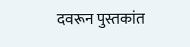दवरून पुस्तकांत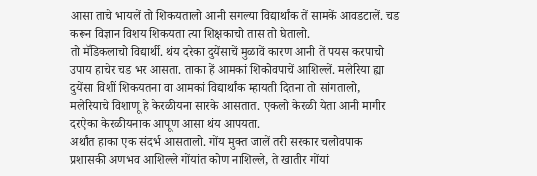आसा ताचे भायलें तो शिकयतालो आनी सगल्या विद्यार्थांक तें सामकें आवडटालें. चड करून विज्ञान विशय शिकयता त्या शिक्षकाचो तास तो घेतालो.
तो मॅडिकलाचो विद्यार्थी. थंय दरेका दुयेंसाचें मुळावें कारण आनी तें पयस करपाचो उपाय हाचेर चड भर आसता. ताका हें आमकां शिकोवपाचें आशिल्लें. मलेरिया ह्या दुयेंसा विशीं शिकयतना वा आमकां विद्यार्थांक म्हायती दितना तो सांगतालो, मलेरियाचे विशाणू हे केरळीयना सारके आसतात. एकलो केरळी येता आनी मागीर दरऐका केरळीयनाक आपूण आसा थंय आपयता.
अर्थांत हाका एक संदर्भ आसतालो. गोंय मुक्त जालें तरी सरकार चलोवपाक प्रशासकी अणभव आशिल्ले गोंयांत कोण नाशिल्ले, ते खातीर गोंयां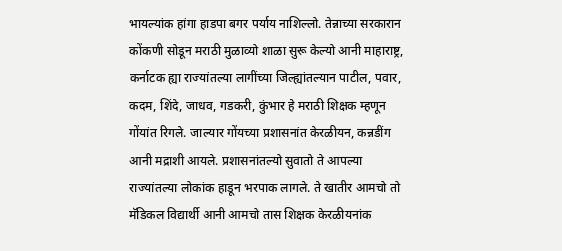भायल्यांक हांगा हाडपा बगर पर्याय नाशिल्लो. तेन्नाच्या सरकारान कोंकणी सोडून मराठी मुळाव्यो शाळा सुरू केल्यो आनी माहाराष्ट्र, कर्नाटक ह्या राज्यांतल्या लागींच्या जिल्ह्यांतल्यान पाटील, पवार, कदम, शिंदे, जाधव, गडकरी, कुंभार हे मराठी शिक्षक म्हणून गोंयांत रिगले. जाल्यार गोंयच्या प्रशासनांत केरळीयन, कन्नडींग आनी मद्राशी आयले. प्रशासनांतल्यो सुवातो ते आपल्या राज्यांतल्या लोकांक हाडून भरपाक लागले. ते खातीर आमचो तो मॅडिकल विद्यार्थी आनी आमचो तास शिक्षक केरळीयनांक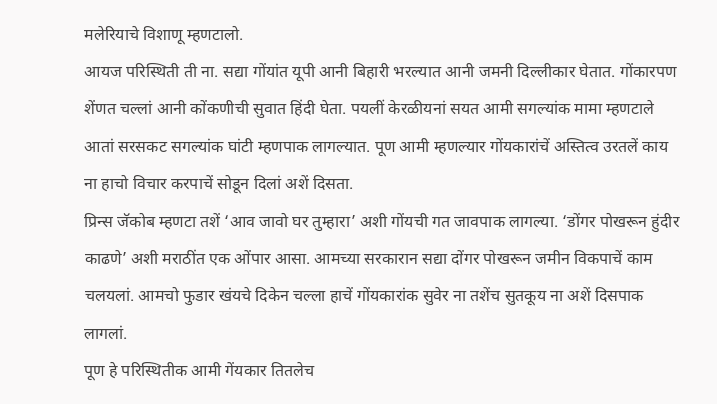मलेरियाचे विशाणू म्हणटालो.
आयज परिस्थिती ती ना. सद्या गोंयांत यूपी आनी बिहारी भरल्यात आनी जमनी दिल्लीकार घेतात. गोंकारपण शेंणत चल्लां आनी कोंकणीची सुवात हिंदी घेता. पयलीं केरळीयनां सयत आमी सगल्यांक मामा म्हणटाले आतां सरसकट सगल्यांक घांटी म्हणपाक लागल्यात. पूण आमी म्हणल्यार गोंयकारांचें अस्तित्व उरतलें काय ना हाचो विचार करपाचें सोडून दिलां अशें दिसता.
प्रिन्स जॅकोब म्हणटा तशें ‘आव जावो घर तुम्हारा’ अशी गोंयची गत जावपाक लागल्या. ‘डोंगर पोखरून हुंदीर काढणे’ अशी मराठींत एक ओंपार आसा. आमच्या सरकारान सद्या दोंगर पोखरून जमीन विकपाचें काम चलयलां. आमचो फुडार खंयचे दिकेन चल्ला हाचें गोंयकारांक सुवेर ना तशेंच सुतकूय ना अशें दिसपाक लागलां.
पूण हे परिस्थितीक आमी गेंयकार तितलेच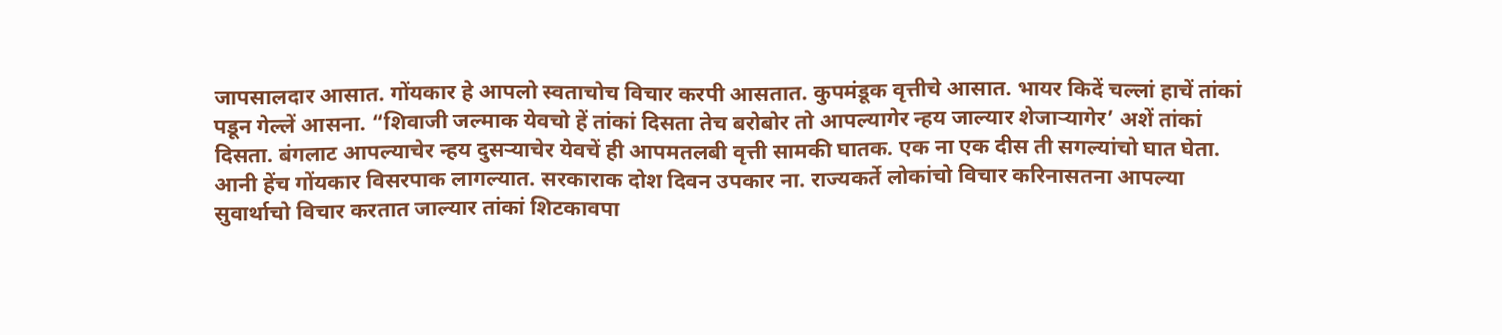जापसालदार आसात. गोंयकार हे आपलो स्वताचोच विचार करपी आसतात. कुपमंडूक वृत्तीचे आसात. भायर किदें चल्लां हाचें तांकां पडून गेल्लें आसना. “शिवाजी जल्माक येवचो हें तांकां दिसता तेच बरोबोर तो आपल्यागेर न्हय जाल्यार शेजाऱ्यागेर’ अशें तांकां दिसता. बंगलाट आपल्याचेर न्हय दुसऱ्याचेर येवचें ही आपमतलबी वृत्ती सामकी घातक. एक ना एक दीस ती सगल्यांचो घात घेता. आनी हेंच गोंयकार विसरपाक लागल्यात. सरकाराक दोश दिवन उपकार ना. राज्यकर्ते लोकांचो विचार करिनासतना आपल्या सुवार्थाचो विचार करतात जाल्यार तांकां शिटकावपा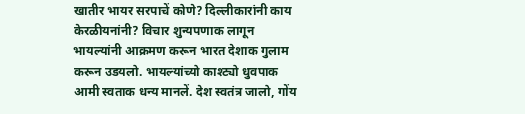खातीर भायर सरपाचें कोणे? दिल्लीकारांनी काय केरळीयनांनी? विचार शुन्यपणाक लागून भायल्यांनी आक्रमण करून भारत देशाक गुलाम करून उडयलो. भायल्यांच्यो काश्ट्यो धुवपाक आमी स्वताक धन्य मानलें. देश स्वतंत्र जालो, गोंय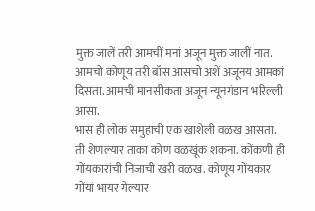मुक्त जालें तरी आमचीं मनां अजून मुक्त जालीं नात. आमचो कोणूय तरी बॉस आसचो अशें अजूनय आमकां दिसता. आमची मानसीकता अजून न्यूनगंडान भरिल्ली आसा.
भास ही लोक समुहाची एक खाशेली वळख आसता. ती शेणल्यार ताका कोण वळखूंक शकना. कोंकणी ही गोंयकारांची निजाची खरी वळख. कोणूय गोंयकार गोंयां भायर गेल्यार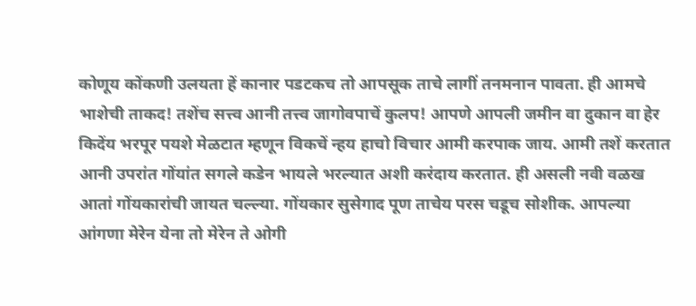कोणूय कोंकणी उलयता हें कानार पडटकच तो आपसूक ताचे लागीं तनमनान पावता. ही आमचे भाशेची ताकद! तशेंच सत्त्व आनी तत्त्व जागोवपाचें कुलप! आपणे आपली जमीन वा दुकान वा हेर किदेंय भरपूर पयशे मेळटात म्हणून विकचें न्हय हाचो विचार आमी करपाक जाय. आमी तशें करतात आनी उपरांत गोंयांत सगले कडेन भायले भरल्यात अशी करंदाय करतात. ही असली नवी वळख आतां गोंयकारांची जायत चल्ल्या. गोंयकार सुसेगाद पूण ताचेय परस चडूच सोशीक. आपल्या आंगणा मेरेन येना तो मेरेन ते ओगी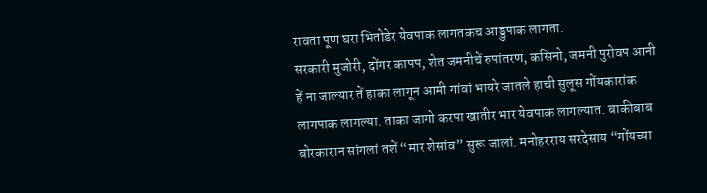रावता पूण घरा भितोडेर येवपाक लागतकच आड्डुपाक लागता.
सरकारी मुजोरी, दोंगर कापप, शेत जमनीचें रुपांतरण, कसिनो, जमनी पुरोवप आनी हें ना जाल्यार तें हाका लागून आमी गांवां भायरे जातले हाची सुलूस गोंयकारांक लागपाक लागल्या. ताका जागो करपा खातीर भार येवपाक लागल्यात. बाकीबाब बोरकारान सांगलां तशें “मार शेसांव” सुरू जालां. मनोहरराय सरदेसाय “गोंयच्या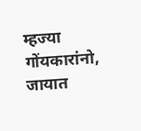म्हज्या गोंयकारांनो, जायात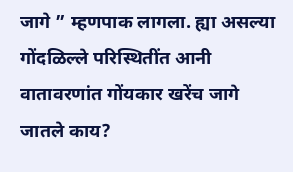जागे ” म्हणपाक लागला. ह्या असल्या गोंदळिल्ले परिस्थितींत आनी वातावरणांत गोंयकार खरेंच जागे जातले काय?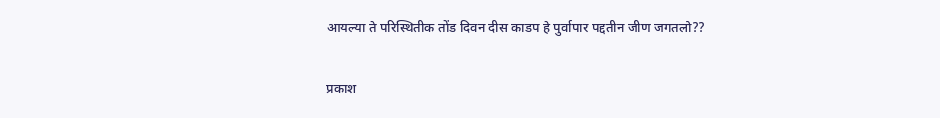आयल्या ते परिस्थितीक तोंड दिवन दीस काडप हे पुर्वापार पद्दतीन जीण जगतलो??

प्रकाश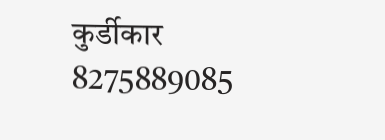कुर्डीकार
8275889085